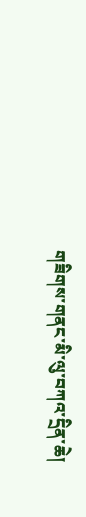གཟིགས་གནང་མི་ལུ་བཀའ་དྲིན་ཆེ།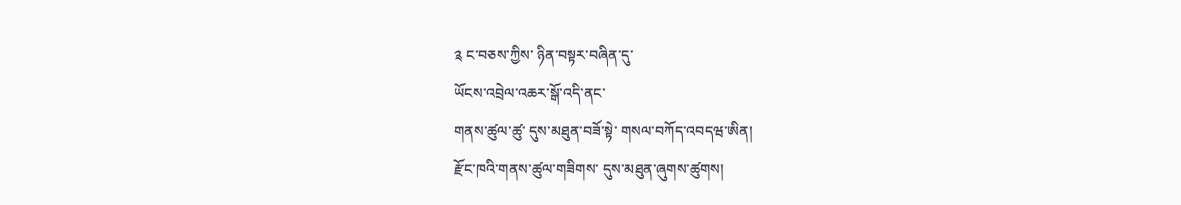༉ ང་བཅས་ཀྱིས་ ཉིན་བསྟར་བཞིན་དུ་
ཡོངས་འབྲེལ་འཆར་སྒོ་འདི་ནང་
གནས་ཚུལ་ཚུ་ དུས་མཐུན་བཟོ་སྟེ་ གསལ་བཀོད་འབདཝ་ཨིན།
རྫོང་ཁའི་གནས་ཚུལ་གཟིགས་ དུས་མཐུན་ཞུགས་ཚུགས།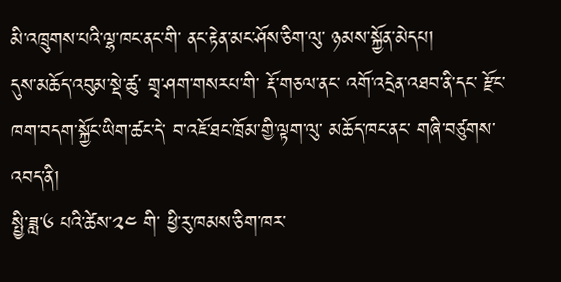མི་འཁྲུགས་པའི་ལྷ་ཁང་ནང་གི་ ནང་རྟེན་མང་ཤོས་ཅིག་ལུ་ ཉམས་སྐྱོན་མེདཔ།
དུས་མཆོད་འབུམ་སྡེ་ཚུ་ གྲྭ་ཤག་གསརཔ་གི་ རྡོ་གཅལ་ནང་ འགོ་འདྲེན་འཐབ་ནི་དང་ རྫོང་ཁག་བདག་སྐྱོང་ཡིག་ཚང་དེ་ བ་འཇོ་ཐང་ཁྲོམ་གྱི་ལྟག་ལུ་ མཆོད་ཁང་ནང་ གཞི་བཙུགས་འབད་ནི།
སྤྱི་ཟླ་༦ པའི་ཚེས་༢༤ གི་ ཕྱི་རུ་ཁམས་ཅིག་ཁར་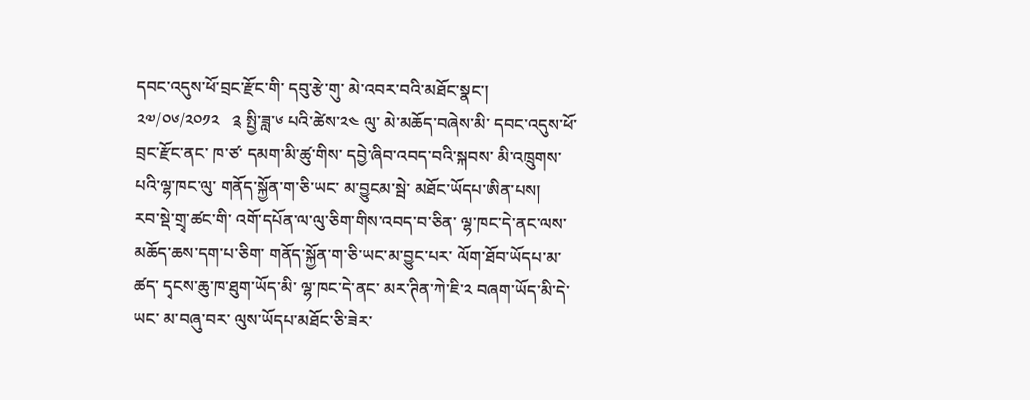དབང་འདུས་ཕོ་བྲང་རྫོང་གི་ དབུ་རྩེ་གུ་ མེ་འབར་བའི་མཐོང་སྣང་།
༢༧/༠༦/༢༠༡༢   ༉ སྤྱི་ཟླ་༦ པའི་ཚེས་༢༤ ལུ་ མེ་མཆོད་བཞེས་མི་ དབང་འདུས་ཕོ་བྲང་རྫོང་ནང་ ཁ་ཙ་ དམག་མི་ཚུ་གིས་ དབྱེ་ཞིབ་འབད་བའི་སྐབས་ མི་འཁྲུགས་པའི་ལྷ་ཁང་ལུ་ གནོད་སྐྱོན་ག་ཅི་ཡང་ མ་བྱུངམ་སྦེ་ མཐོང་ཡོདཔ་ཨིན་པས།
རབ་སྡེ་གྲྭ་ཚང་གི་ འགོ་དཔོན་ལ་ལུ་ཅིག་གིས་འབད་བ་ཅིན་ ལྷ་ཁང་དེ་ནང་ལས་ མཆོད་ཆས་དག་པ་ཅིག་ གནོད་སྐྱོན་ག་ཅི་ཡང་མ་བྱུང་པར་ ལོག་ཐོབ་ཡོདཔ་མ་ཚད་ དྭངས་ཆུ་ཁ་ཐུག་ཡོད་མི་ ལྷ་ཁང་དེ་ནང་ མར་ཊིན་ཀེ་ཇི་༢ བཞག་ཡོད་མི་དེ་ཡང་ མ་བཞུ་བར་ ལུས་ཡོདཔ་མཐོང་ཅི་ཟེར་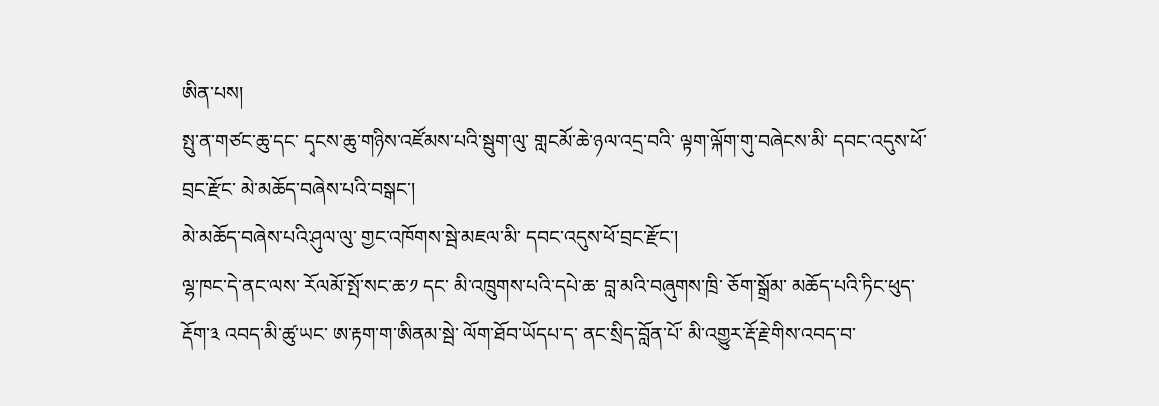ཨིན་པས།
སྤུ་ན་གཙང་ཆུ་དང་ དྭངས་ཆུ་གཉིས་འཛོམས་པའི་སྦུག་ལུ་ གླངམོ་ཆེ་ཉལ་འདྲ་བའི་ ལྟག་ལྐོག་གུ་བཞེངས་མི་ དབང་འདུས་ཕོ་བྲང་རྫོང་ མེ་མཆོད་བཞེས་པའི་བསྒང་།
མེ་མཆོད་བཞེས་པའི་ཤུལ་ལུ་ གྱང་འཁོགས་སྦེ་མཇལ་མི་ དབང་འདུས་ཕོ་བྲང་རྫོང་།
ལྷ་ཁང་དེ་ནང་ལས་ རོལམོ་སྤོ་སང་ཆ་༡ དང་ མི་འཁྲུགས་པའི་དཔེ་ཆ་ བླ་མའི་བཞུགས་ཁྲི་ ཅོག་སྒྲོམ་ མཆོད་པའི་ཏིང་ཕུད་རྡོག་༣ འབད་མི་ཚུ་ཡང་ ཨ་རྟག་ག་ཨིནམ་སྦེ་ ལོག་ཐོབ་ཡོདཔ་ད་ ནང་སྲིད་བློན་པོ་ མི་འགྱུར་རྡོ་རྗེ་གིས་འབད་བ་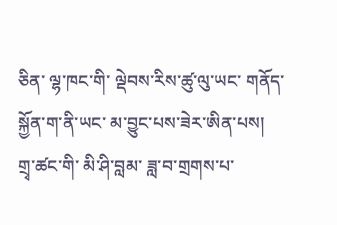ཅིན་ ལྷ་ཁང་གི་ ལྡེབས་རིས་ཚུ་ལུ་ཡང་ གནོད་སྐྱོན་ག་ནི་ཡང་ མ་བྱུང་པས་ཟེར་ཨིན་པས།
གྲྭ་ཚང་གི་ མི་ཤི་བླམ་ ཟླ་བ་གྲགས་པ་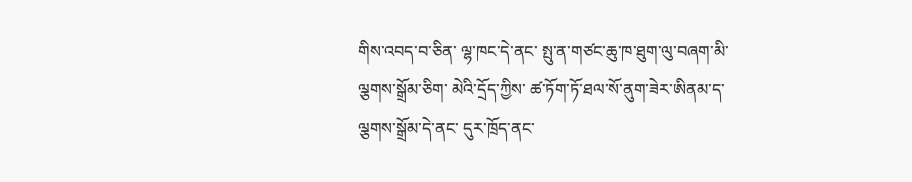གིས་འབད་བ་ཅིན་ ལྷ་ཁང་དེ་ནང་ སྤུ་ན་གཙང་ཆུ་ཁ་ཐུག་ལུ་བཞག་མི་ ལྕགས་སྒྲོམ་ཅིག་ མེའི་དྲོད་ཀྱིས་ ཚ་ཏོག་ཏོ་ཐལ་སོ་ནུག་ཟེར་ཨིནམ་ད་ ལྕགས་སྒྲོམ་དེ་ནང་ དུར་ཁྲོད་ནང་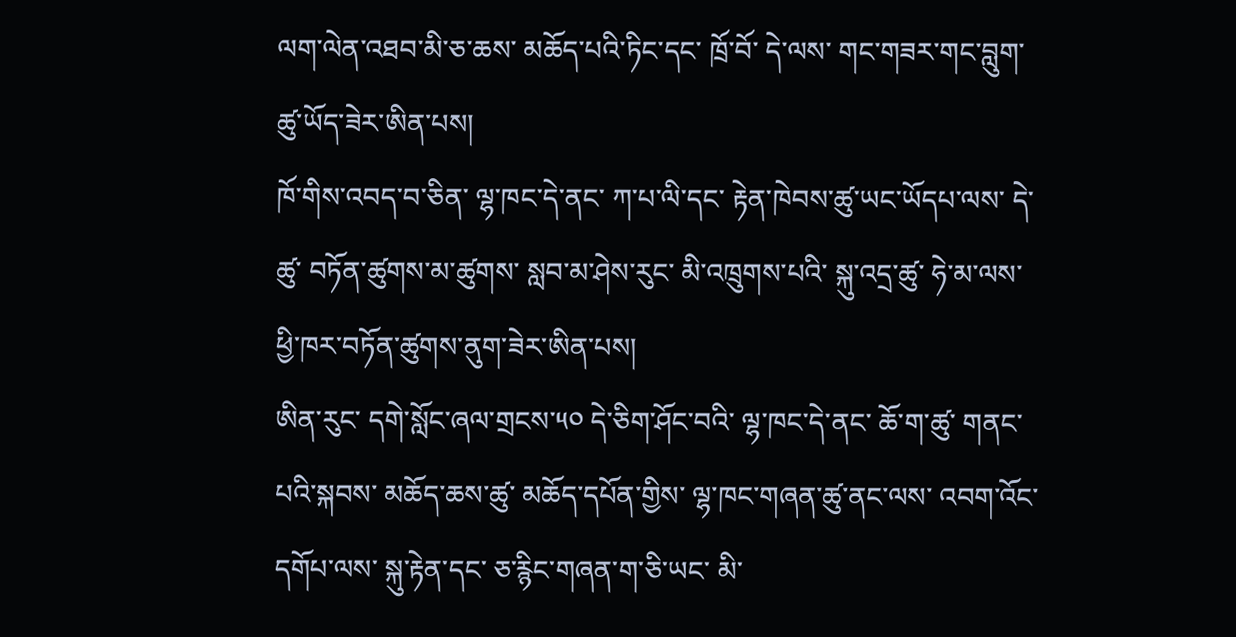ལག་ལེན་འཐབ་མི་ཅ་ཆས་ མཆོད་པའི་ཏིང་དང་ ཁྲོ་བོ་ དེ་ལས་ གང་གཟར་གང་བླུག་ཚུ་ཡོད་ཟེར་ཨིན་པས།
ཁོ་གིས་འབད་བ་ཅིན་ ལྷ་ཁང་དེ་ནང་ ཀ་པ་ལི་དང་ རྟེན་ཁེབས་ཚུ་ཡང་ཡོདཔ་ལས་ དེ་ཚུ་ བཏོན་ཚུགས་མ་ཚུགས་ སླབ་མ་ཤེས་རུང་ མི་འཁྲུགས་པའི་ སྐུ་འདྲ་ཚུ་ ཧེ་མ་ལས་ ཕྱི་ཁར་བཏོན་ཚུགས་ནུག་ཟེར་ཨིན་པས།
ཨིན་རུང་ དགེ་སློང་ཞལ་གྲངས་༥༠ དེ་ཅིག་ཤོང་བའི་ ལྷ་ཁང་དེ་ནང་ ཆོ་ག་ཚུ་ གནང་པའི་སྐབས་ མཆོད་ཆས་ཚུ་ མཆོད་དཔོན་གྱིས་ ལྷ་ཁང་གཞན་ཚུ་ནང་ལས་ འབག་འོང་དགོཔ་ལས་ སྐུ་རྟེན་དང་ ཅ་རྙིང་གཞན་ག་ཅི་ཡང་ མི་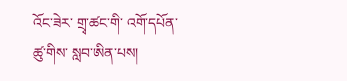འོང་ཟེར་ གྲྭ་ཚང་གི་ འགོ་དཔོན་ཚུ་གིས་ སླབ་ཨིན་པས།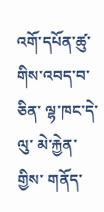འགོ་དཔོན་ཚུ་གིས་འབད་བ་ཅིན་ ལྷ་ཁང་དེ་ལུ་ མེ་རྐྱེན་གྱིས་ གནོད་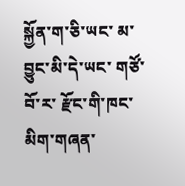སྐྱོན་ག་ཅི་ཡང་ མ་བྱུང་མི་དེ་ཡང་ གཙོ་བོ་ར་ རྫོང་གི་ཁང་མིག་གཞན་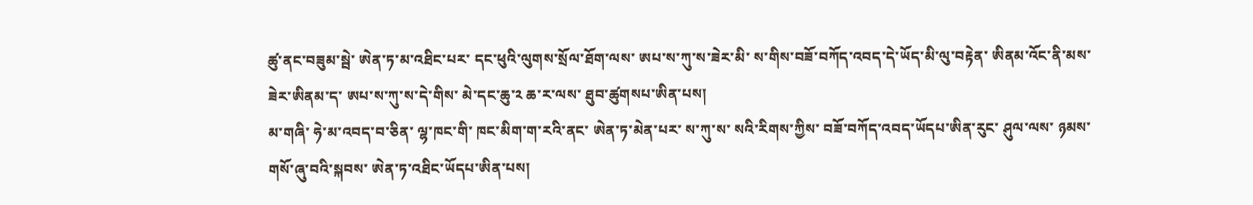ཚུ་ནང་བཟུམ་སྦེ་ ཨེན་ཏ་མ་འཐིང་པར་ དང་ཕུའི་ལུགས་སྲོལ་ཐོག་ལས་ ཨཔ་ས་ཀུ་ས་ཟེར་མི་ ས་གིས་བཟོ་བཀོད་འབད་དེ་ཡོད་མི་ལུ་བརྟེན་ ཨིནམ་འོང་ནི་མས་ཟེར་ཨིནམ་ད་ ཨཔ་ས་ཀུ་ས་དེ་གིས་ མེ་དང་ཆུ་༢ ཆ་ར་ལས་ ཐུབ་ཚུགསཔ་ཨིན་པས།
མ་གཞི་ ཧེ་མ་འབད་བ་ཅིན་ ལྷ་ཁང་གི་ ཁང་མིག་ག་རའི་ནང་ ཨེན་ཏ་མེན་པར་ ས་ཀུ་ས་ སའི་རིགས་ཀྱིས་ བཟོ་བཀོད་འབད་ཡོདཔ་ཨིན་རུང་ ཤུལ་ལས་ ཉམས་གསོ་ཞུ་བའི་སྐབས་ ཨེན་ཏ་འཐིང་ཡོདཔ་ཨིན་པས།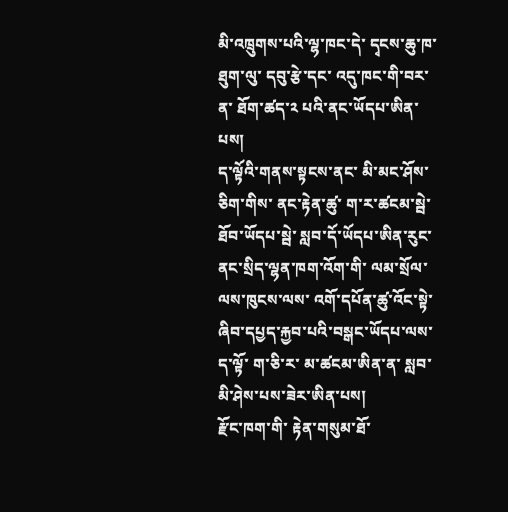མི་འཁྲུགས་པའི་ལྷ་ཁང་དེ་ དྭངས་ཆུ་ཁ་ཐུག་ལུ་ དབུ་རྩེ་དང་ འདུ་ཁང་གི་བར་ན་ ཐོག་ཚད་༢ པའི་ནང་ཡོདཔ་ཨིན་པས།
ད་ལྟོའི་གནས་སྟངས་ནང་ མི་མང་ཤོས་ཅིག་གིས་ ནང་རྟེན་ཚུ་ ག་ར་ཚངམ་སྦེ་ ཐོབ་ཡོདཔ་སྦེ་ སླབ་དོ་ཡོདཔ་ཨིན་རུང་ ནང་སྲིད་ལྷན་ཁག་འོག་གི་ ལམ་སྲོལ་ལས་ཁུངས་ལས་ འགོ་དཔོན་ཚུ་འོང་སྟེ་ ཞིབ་དཔྱད་རྐྱབ་པའི་བསྒང་ཡོདཔ་ལས་ ད་ལྟོ་ ག་ཅི་ར་ མ་ཚངམ་ཨིན་ན་ སླབ་མི་ཤེས་པས་ཟེར་ཨིན་པས།
རྫོང་ཁག་གི་ རྟེན་གསུམ་ཐོ་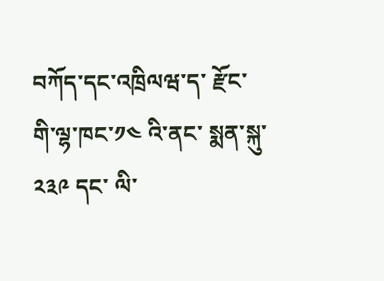བཀོད་དང་འཁྲིལཝ་ད་ རྫོང་གི་ལྷ་ཁང་༡༤ འི་ནང་ སྨན་སྐུ་༢༣༩ དང་ ལི་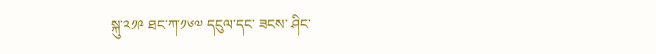སྐུ་༢༡༩ ཐང་ཀ་༡༦༧ དངུལ་དང་ ཟངས་ ཤིང་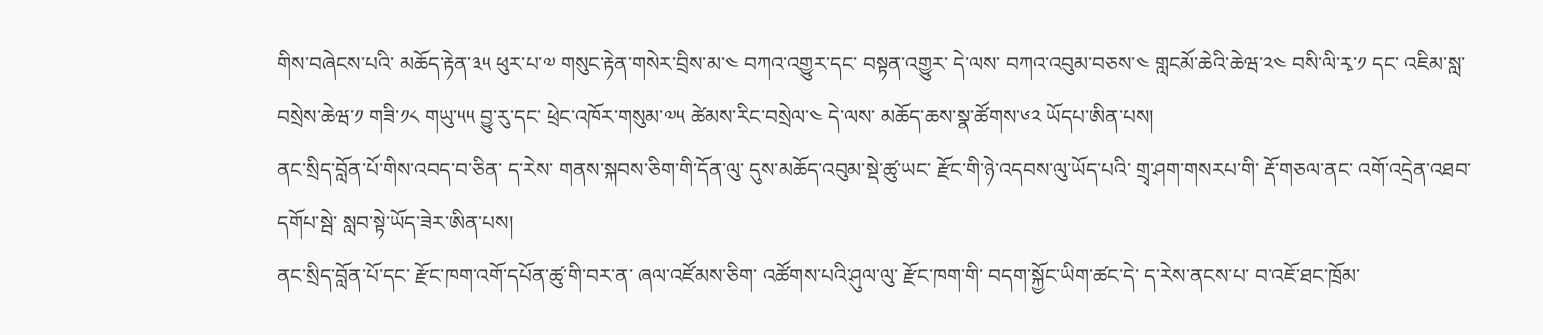གིས་བཞེངས་པའི་ མཆོད་རྟེན་༣༥ ཕུར་པ་༧ གསུང་རྟེན་གསེར་བྲིས་མ་༤ བཀའ་འགྱུར་དང་ བསྟན་འགྱུར་ དེ་ལས་ བཀའ་འབུམ་བཅས་༤ གླངམོ་ཆེའི་ཆེཝ་༢༤ བསི་ལི་རྭ་༡ དང་ འཇིམ་སླ་བསྲེས་ཆེཝ་༡ གཟི་༡༨ གཡུ་༥༥ བྱུ་རུ་དང་ ཕྲེང་འཁོར་གསུམ་༧༥ ཚེམས་རིང་བསྲེལ་༤ དེ་ལས་ མཆོད་ཆས་སྣ་ཚོགས་༦༢ ཡོདཔ་ཨིན་པས།
ནང་སྲིད་བློན་པོ་གིས་འབད་བ་ཅིན་ ད་རེས་ གནས་སྐབས་ཅིག་གི་དོན་ལུ་ དུས་མཆོད་འབུམ་སྡེ་ཚུ་ཡང་ རྫོང་གི་ཉེ་འདབས་ལུ་ཡོད་པའི་ གྲྭ་ཤག་གསརཔ་གི་ རྡོ་གཅལ་ནང་ འགོ་འདྲེན་འཐབ་དགོཔ་སྦེ་ སླབ་སྟེ་ཡོད་ཟེར་ཨིན་པས།
ནང་སྲིད་བློན་པོ་དང་ རྫོང་ཁག་འགོ་དཔོན་ཚུ་གི་བར་ན་ ཞལ་འཛོམས་ཅིག་ འཚོགས་པའི་ཤུལ་ལུ་ རྫོང་ཁག་གི་ བདག་སྐྱོང་ཡིག་ཚང་དེ་ ད་རེས་ནངས་པ་ བ་འཇོ་ཐང་ཁྲོམ་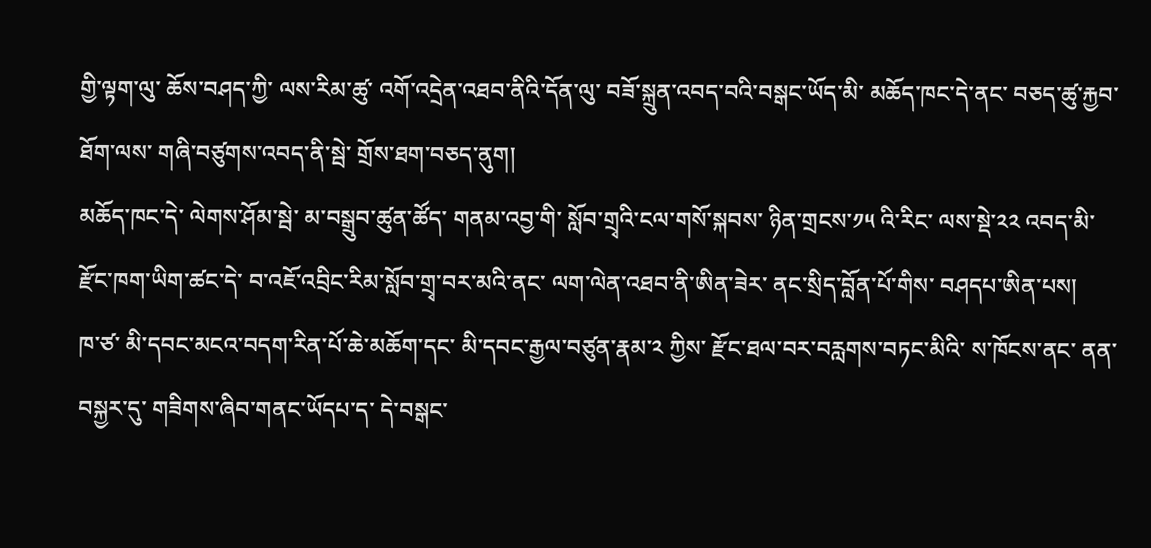གྱི་ལྟག་ལུ་ ཆོས་བཤད་ཀྱི་ ལས་རིམ་ཚུ་ འགོ་འདྲེན་འཐབ་ནིའི་དོན་ལུ་ བཟོ་སྐྲུན་འབད་བའི་བསྒང་ཡོད་མི་ མཆོད་ཁང་དེ་ནང་ བཅད་ཚུ་རྐྱབ་ཐོག་ལས་ གཞི་བཙུགས་འབད་ནི་སྦེ་ གྲོས་ཐག་བཅད་ནུག།
མཆོད་ཁང་དེ་ ལེགས་ཤོམ་སྦེ་ མ་བསྒྲུབ་ཚུན་ཚོད་ གནམ་འབྱ་གི་ སློབ་གྲྭའི་ངལ་གསོ་སྐབས་ ཉིན་གྲངས་༡༥ འི་རིང་ ལས་སྡེ་༢༢ འབད་མི་ རྫོང་ཁག་ཡིག་ཚང་དེ་ བ་འཇོ་འབྲིང་རིམ་སློབ་གྲྭ་བར་མའི་ནང་ ལག་ལེན་འཐབ་ནི་ཨིན་ཟེར་ ནང་སྲིད་བློན་པོ་གིས་ བཤདཔ་ཨིན་པས།
ཁ་ཙ་ མི་དབང་མངའ་བདག་རིན་པོ་ཆེ་མཆོག་དང་ མི་དབང་རྒྱལ་བཙུན་རྣམ་༢ ཀྱིས་ རྫོང་ཐལ་བར་བརླགས་བཏང་མིའི་ ས་ཁོངས་ནང་ ནན་བསྐྱར་དུ་ གཟིགས་ཞིབ་གནང་ཡོདཔ་ད་ དེ་བསྒང་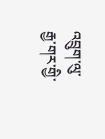འབྲུག་ལུ་ རྒྱ་གར་གྱི་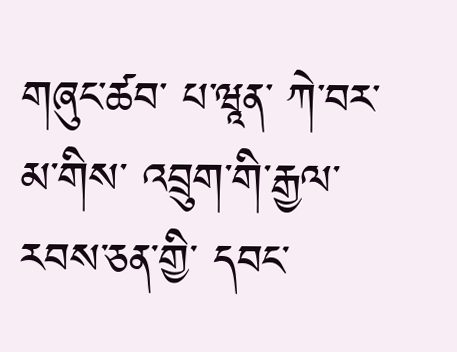གཞུང་ཚབ་ པ་ཝཱན་ ཀེ་བར་མ་གིས་ འབྲུག་གི་རྒྱལ་རབས་ཅན་གྱི་ དབང་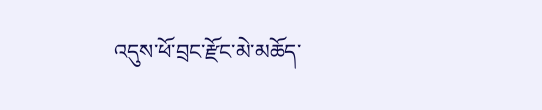འདུས་ཕོ་བྲང་རྫོང་མེ་མཆོད་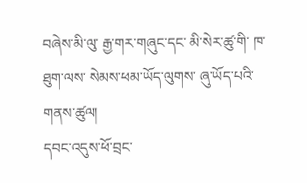བཞེས་མི་ལུ་ རྒྱ་གར་གཞུང་དང་ མི་སེར་ཚུ་གི་ ཁ་ཐུག་ལས་ སེམས་ཕམ་ཡོད་ལུགས་ ཞུ་ཡོད་པའི་གནས་ཚུལ།
དབང་འདུས་ཕོ་བྲང་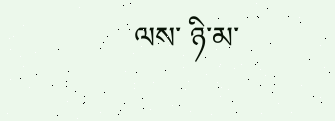ལས་ ཉི་མ་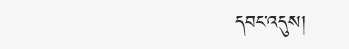དབང་འདུས།